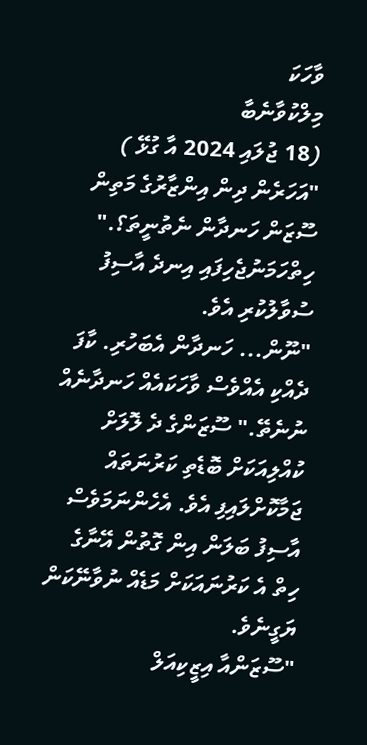ވާހަކަ
މިލްކުވާނެބާ
(18 ޖުލައި 2024 އާ ގުޅޭ )
"އަހަރެން ދިން އިންޒާރުގެ މަތިން ސޫޒަން ހަނދާން ނެތުނީތަ؟." ހިތްހަމަނުޖެހިފައި އިނދެ އާސިފު ސުވާލުކުރި އެވެ.
"ނޫން... ހަނދާން އެބަހުރި. ކާފަ ދެއްކި އެއްވެސް ވާހަކައެއް ހަނދާނެއް ނުނެތޭ." ސޫޒަންގެ ދެ ލޮލަށް ކުއްލިއަކަށް ބޮޑެތި ކަރުނަތައް ޖަމާކޮށްލައިފި އެވެ. އެހެންނަމަވެސް އާސިފު ބަލަން އިން ގޮތުން އޭނާގެ ހިތް އެ ކަރުނައަކަށް މަޑެއް ނުވާނޭކަން ޔަގީނެވެ.
"ސޫޒަންއާ އިޒީކިއަލް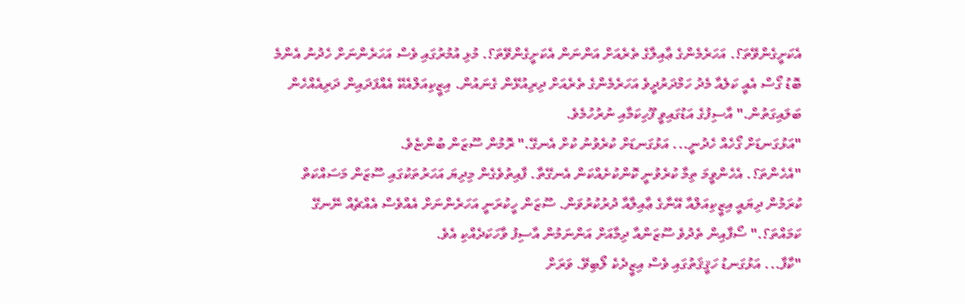އެކަށީގެންވޭތަ؟. އަހަރެމެންގެ ޢާއިލާގެ ތެރެއަށް އަންނަން އެކަށީގެންވޭތަ؟. މުޅި އުމުރުގައި ވެސް އަހަރެންނަށް ހެދުނު އެންމެ ބޮޑު ގޯސް އެއީ ކަލެއާ މެދު ހަމްދަރުދީވެ އަހަރެމެންގެ ތެރެއަށް ދިރިއުޅޭން ގެނައުން. އިޒީކިއަލްއެކޭ އެއްފަދައިން ދަރިއެއްހެން ބަލައިގަތުން." އާސިފުގެ އަޑުގައިވީ ފޫހިކަމާއި ނުރުހުމެވެ.
"އަޅުގަނޑަށް ގޯހެއް ހެދުނީ... އަޅުގަނޑަށް ކުރެވުނު ކުށް އެނގޭ." ރޮމުން ސޫޒަން ބުންޏެވެ.
"އެހެންތަ؟. އެހެންވީމަ ތިމާ ކުރެވުނީ ކޮންކުށެއްކަން އެނގޭތާ. ފާއިތުވެގެން މިދިޔަ އަހަރުތަކުގައި ސޫޒަން މަސައްކަތް ކުރަމުން ދިޔައީ އިޒީކިއަލްއާ އޭނާގެ ޢާއިލާއާ ދުރުކުރުވަން. ސޫޒަން ހީކުރަނީ އަހަރެންނަށް އެއްވެސް އެއްޗެއް ނޭނގޭ ކަމައްތަ؟." ސޯފާއިން ތެދުވެ ސޫޒަންއާ ދިމާއަށް އަންނަމުން އާސިފު ވާހަކަދެއްކި އެވެ.
"ކާފާ... އަޅުގަނޑު ހަޤީޤަތުގައި ވެސް އިޒީދެކެ ލޯބިވޭ. ވަރަށް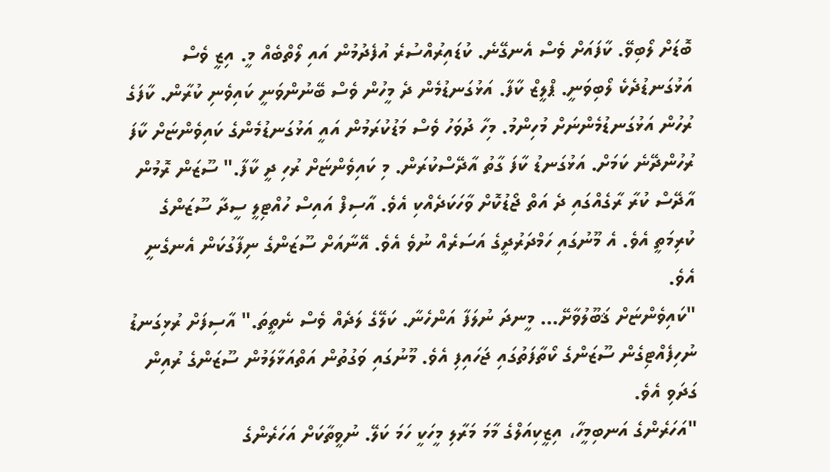ބޮޑަށް ލޯބިވޭ. ކާފައަށް ވެސް އެނގޭނެ. ކުޑައިރުއްސުރެ އުފެދުމުން އައި ލޯތްބެއް މީ. އިޒީ ވެސް އަޅުގަނޑުދެކެ ލޯބިވަނީ. ޕްލީޒް ކާފާ. އަޅުގަނޑުމެން ދެ މީހުން ވެސް ބޭނުންވަނީ ކައިވެނި ކުރާން. ކާފަގެ ރުހުން އަޅުގަނޑުމެންނަށް މުހިންމު. މިހާ ދުވަހު ވެސް މަޑުކުރަމުން އައީ އަޅުގަނޑުމެންގެ ކައިވެންޏަށް ކާފަ ރުހުންދޭނެ ކަމަށް. އަޅުގަނޑު ކާފަ ގާތު އާދޭސްކުރަން. މި ކައިވެންޏަށް ރުހި ދީ ކާފާ." ސޫޒަން ރޮމުން އާދޭސް ކުރާ ރާގެއްގައި ދެ އަތް ޖޯޑުކޮށް ވާހަކަދެއްކި އެވެ. އާސިފް އައިސް ހުއްޓިލީ ސީދާ ސޫޒަންގެ ކުރިމަތީ އެވެ. އެ މޫނުގައި ހަމްދަރުދީގެ އަސަރެއް ނުވެ އެވެ. އޭނާއަށް ސޫޒަންގެ ނިފާގުކަން އެނގެނީ އެވެ.
"ކައިވެންޏަށް ޤަބޫލުވާށޭ... މީނދަ ނުލަފާ އަންހެނާ. ކަލޭގެ ލަދެއް ވެސް ނެތީތަ." އާސިފަށް ރުޅިގަނޑު ނުހިފެއްޓިގެން ސޫޒަންގެ ކޯތާފަތުގައި ޖަހައިފި އެވެ. މޫނުގައި ވަގުތުން އަތްއަޅާލަމުން ސޫޒަންގެ ރުއިން ގަދަވި އެވެ.
"އަހަރެންގެ އަނބިމީހާ، އިޒީކިއަލްގެ މާމަ މަރާލި މީހަކީ ހަމަ ކަލޭ. ނުވީތާކަށް އަހަރެންގެ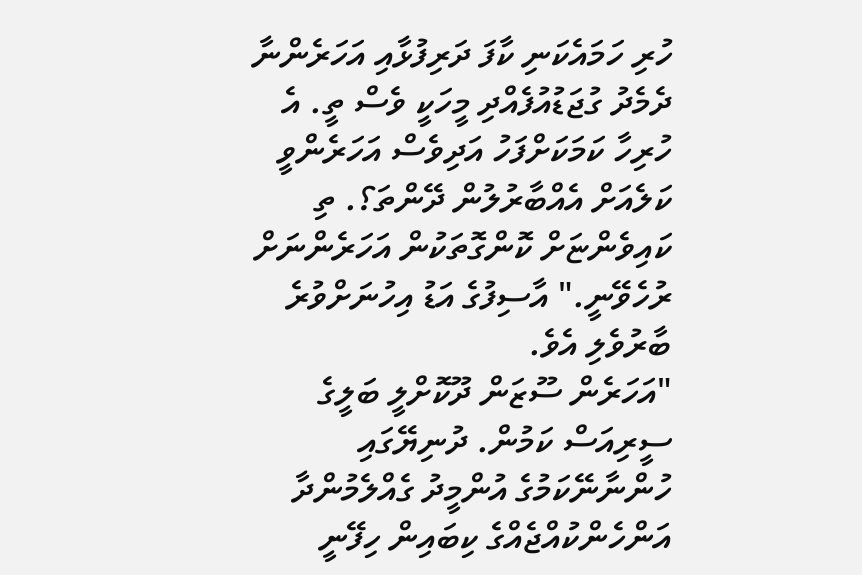ހުރި ހަމައެކަނި ކާފަ ދަރިފުޅާއި އަހަރެންނާ ދެމެދު ގުޖަޑުއުފެއްދި މީހަކީ ވެސް ތީ. އެ ހުރިހާ ކަމަކަށްފަހު އަދިވެސް އަހަރެންވީ ކަލެއަށް އެއްބާރުލުން ދޭންތަ؟. ތި ކައިވެންޏަށް ކޮންގޮތަކުން އަހަރެންނަށް ރުހެވޭނީ." އާސިފުގެ އަޑު އިހުނަށްވުރެ ބާރުވެލި އެވެ.
"އަހަރެން ސޫޒަން ދޫކޮށްލީ ބަލީގެ ސީރިއަސް ކަމުން. ދުނިޔޭގައި ހުންނާނޭކަމުގެ އުންމީދު ގެއްލެމުންދާ އަންހެންކުއްޖެއްގެ ކިބައިން ހިފޭނީ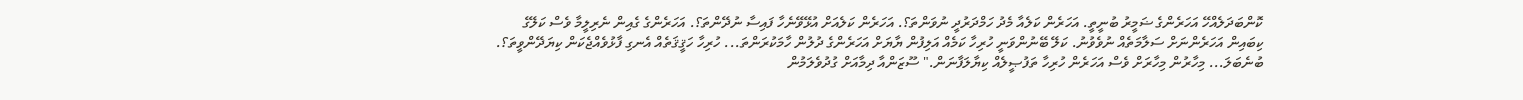ކޮންބަދަލެއްހޭ އަހަރެންގެ ޟަމީރު ބުނީތީ. އަހަރެން ކަލެއާ މެދު ހަމްދަރުދީ ނުވަންތަ؟. އަހަރެން ކަލެއަށް އުޅޭވޭނެހާ ފައިސާ ނުދޭންތަ؟. އަހަރެންގެ ގެއިން ނެރިލީމާ ވެސް ކަލޭގެ ކިބައިން އަހަރެންނަށް ސަލާމަތެއް ނުވެވުނު. ކަލޭ ބޭނުންވަނީ ހުރިހާ ކަމެއް އަލިފުން ޔާޔަށް އަހަރެންގެ ދުލުން ހާމަކުރަންތަ... ހުރިހާ ހަޤީޤަތެއް އެނގި ފާޅުވެއްޖެކަން ކިޔަދޭންވީތަ؟. ބުނެބަލަ... މިހާރުން މިހާރަށް ވެސް އަހަރެން ހުރިހާ ތަފުޞީލެއް ކިޔާލަފާނަން." ސޫޒަންއާ ދިމާއަށް ގުދުވެލަމުން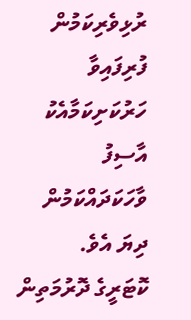ރުޅިވެރިކަމުން ފުރިފައިވާ ހަރުކަށިކަމާއެކު އާސިފު ވާހަކަދައްކަމުން ދިޔަ އެވެ.
ކޮޓަރީގެ ދޮރުމަތިން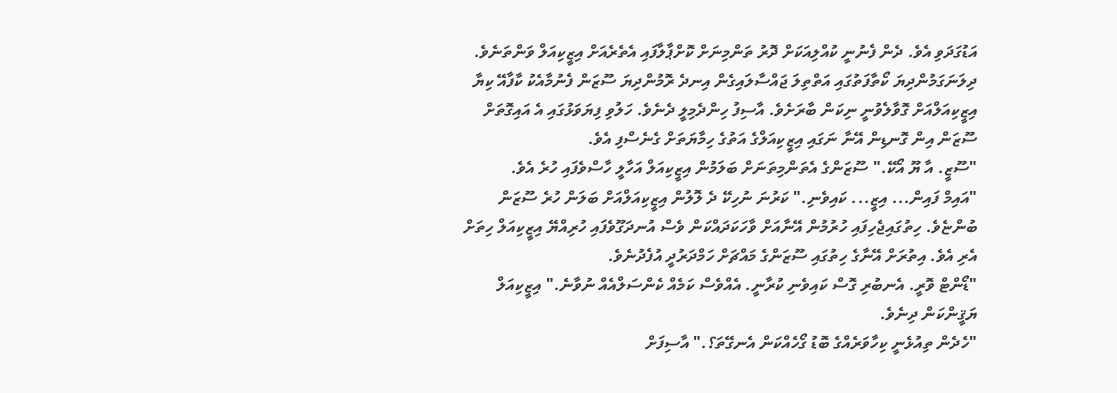އަޑުގަދަވި އެވެ. ދެން ފެނުނީ ކުއްލިއަކަށް ދޮރު ތަންމިނަށް ކޮށްޕާލާފައި އެތެރެއަށް އިޒީކިއަލް ވަންތަނެވެ. ދިލަނަގަމުންދިޔަ ކޯތާފަތުގައި އަތްތިލަ ޖައްސާލައިގެން އިނދެ ރޮމުންދިޔަ ސޫޒަން ފެނުމާއެކު ކާފާއޭ ކިޔާ އިޒީކިއަލްއަށް ގޮވާލެވުނީ ނިކަން ބާރަށެވެ. އާސިފު ހިންދެމިލީ ދެނެވެ. ހަލުވި ފިޔަވަޅުގައި އެ އައިގޮތަށް ސޫޒަން އިން ގޮނޑިން އޭނާ ނަގައި އިޒީކިއަލްގެ އަތުގެ ހިމާޔަތަށް ގެނެސްފި އެވެ.
"ސޫޒީ. އާ ޔޫ އޯކޭ." ސޫޒަންގެ އެތަންމިތަނަށް ބަލަމުން އިޒީކިއަލް އަހާލީ ހާސްވެފައި ހުރެ އެވެ.
"އައިމް ފައިން... އިޒީ... ކައިވެނި." ކަރުނަ ނުހިކޭ ދެ ލޮލުން އިޒީކިއަލްއަށް ބަލަން ހުރެ ސޫޒަން ބުންޏެވެ. ހިތުގައިޖެހިފައި ހުރުމުން އޭނާއަށް ވާހަކަދައްކަން ވެސް އުނދަގޫވެފައި ހުރިއްޔޭ އިޒީކިއަލް ހިތަށް އެރި އެވެ. އިތުރަށް އޭނާގެ ހިތުގައި ސޫޒަންގެ މައްޗަށް ހަމްދަރުދީ އުފެދުނެވެ.
"ޑޯންޓް ވޮރީ. އެނބުރި ގޮސް ކައިވެނި ކުރާނީ. އެއްވެސް ކަމެއް ކެންސަލްއެއް ނުވާނެ." އިޒީކިއަލް ޔަޤީންކަން ދިނެވެ.
"ހެދެން ތިއުޅެނީ ކިހާވަރެއްގެ ބޮޑު ގޯހެއްކަން އެނގޭތަ؟." އާސިފަށް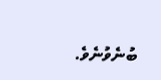ބުނެވުނެވެ.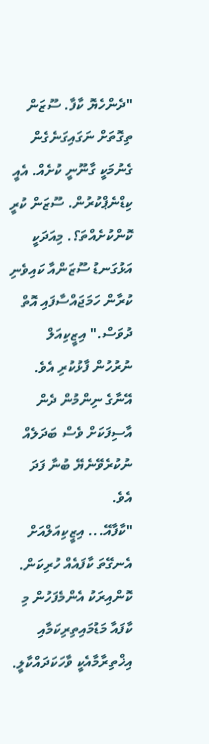"ދެންހެޔޮ ކާފާ. ސޫޒަން ތިގޮތަށް ނަގައިގަނެގެން ގެނުމަކީ ގާނޫނީ ކުށެއް. އެއީ ކިޑްނެޕްކުރުން. ސޫޒަން ކުރީ ކޮންކުށެއްތަ؟. މިއަދަކީ އަޅުގަނޑު ސޫޒަންއާ ކައިވެނި ކުރާން ހަމަޖައްސާފައި އޮތް ދުވަސް." އިޒީކިއަލް ނުރުހުން ފާޅުކުރި އެވެ. އޭނާގެ ނިންމުން ދެން އާސިފަކަށް ވެސް ބަދަލެއް ނުކުރެވޭނެޔޭ ބުނާ ފަދަ އެވެ.
"ކާފާއޭ... އިޒީކިއަލްއަށް އެނގޭތަ ކާފައެއް ހުރިކަން. ކޮންއިރަކު އެންމެފަހުން މި ކާފައާ މަޑުމައިތިރިކަމާއި އިޚްތިރާމާއެކީ ވާހަކަދައްކާލީ.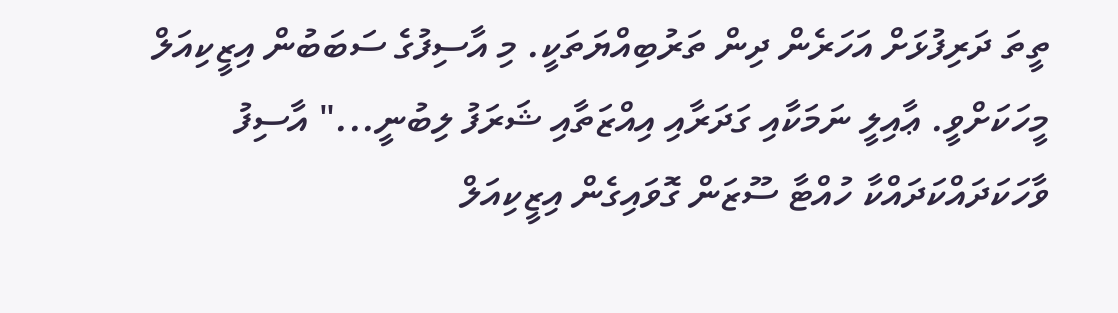ތީތަ ދަރިފުޅަށް އަހަރެން ދިން ތަރުބިއްޔަތަކީ. މި އާސިފުގެ ސަބަބުން އިޒީކިއަލް މީހަކަށްވީ. ޢާއިލީ ނަމަކާއި ގަދަރާއި އިއްޒަތާއި ޝަރަފު ލިބުނީ..." އާސިފު ވާހަކަދައްކަދައްކާ ހުއްޓާ ސޫޒަން ގޮވައިގެން އިޒީކިއަލް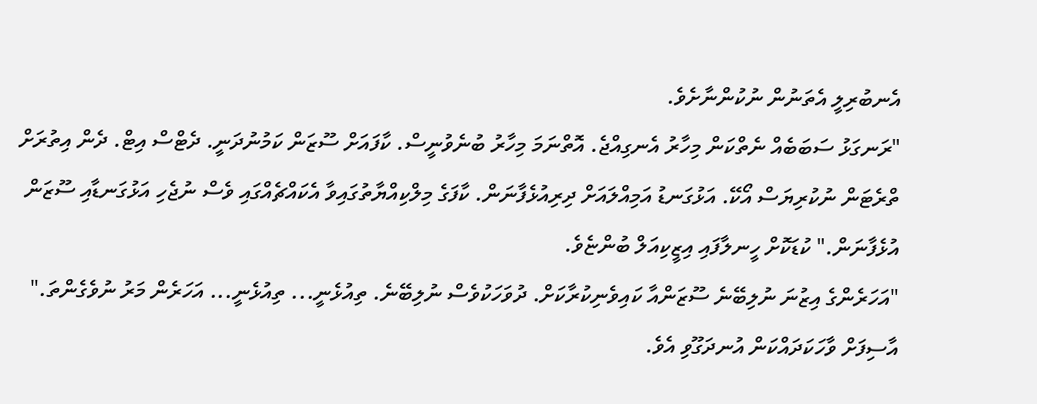އެނބުރިލީ އެތަނުން ނުކުންނާށެވެ.
"ރަނގަޅު ސަބަބެއް ނެތްކަން މިހާރު އެނގިއްޖެ. އޮތްނަމަ މިހާރު ބުނެވުނީސް. ކާފައަށް ސޫޒަން ކަމުނުދަނީ. ދެޓްސް އިޓް. ދެން އިތުރަށް ތްރެޓަން ނުކުރިޔަސް އޯކޭ. އަޅުގަނޑު އަމިއްލައަށް ދިރިއުޅެފާނަން. ކާފަގެ މިލްކިއްޔާތުގައިވާ އެކައްޗެއްގައި ވެސް ނުޖެހި އަޅުގަނޑާއި ސޫޒަން އުޅެފާނަން." ކުޑަކޮށް ހީނލާފައި އިޒީކިއަލް ބުންޏެވެ.
"އަހަރެންގެ އިޒުނަ ނުލިބޭނެ ސޫޒަންއާ ކައިވެނިކުރާކަށް. ދުވަހަކުވެސް ނުލިބޭނެ. ތިއުޅެނީ... ތިއުޅެނީ... އަހަރެން މަރު ނުވެގެންތަ." އާސިފަށް ވާހަކަދައްކަން އުނދަގޫވި އެވެ.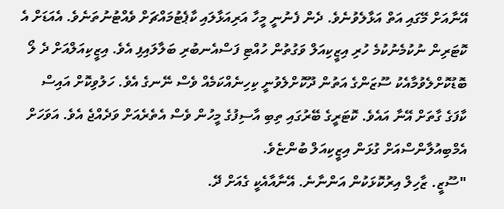އޭނާއަށް މޭގައި އަތް އަޅާލެވުނެވެ. ދެން ފެނުނީ މީހާ އަރިއަޅާލައި ކާޕެޓުމައްޗަށް ވެއްޓުނުތަނެވެ. އެއަޑަށް އެ ކޮޓަރިން ނުކުމެނުކުމެ ހުރި އިޒީކިއަލް ވަގުތުން ހުއްޓި ފަސްއެނބުރި ބަލާލައިފި އެވެ. އިޒީކިއަލްއަށް ދެ ލޯ ބޮޑުކޮށްލެވުމާއެކު ސޫޒަންގެ އަތުން ދޫކޮށްލެވުނީ ކިހިނެއްކަމެއް ވެސް ނޭނގެ އެވެ. ހަލުވިކޮށް އައިސް ކާފަގެ ގާތަށް އޭނާ އައެވެ. ކޮޓަރީގެ ބޭރުގައި ތިބި އާސިފުގެ މީހުން ވެސް އެތެރެއަށް ވަދެއްޖެ އެވެ. އަވަހަށް އެމްބިއުލާންސްއަށް ގުޅަން އިޒީކިއަލް ބުންޏެވެ.
"ސޫޒީ. ޒާހިލް އިރުކޮޅަކުން އަންނާނެ. އޭނާއާއެކީ ގެއަށް ދޭ.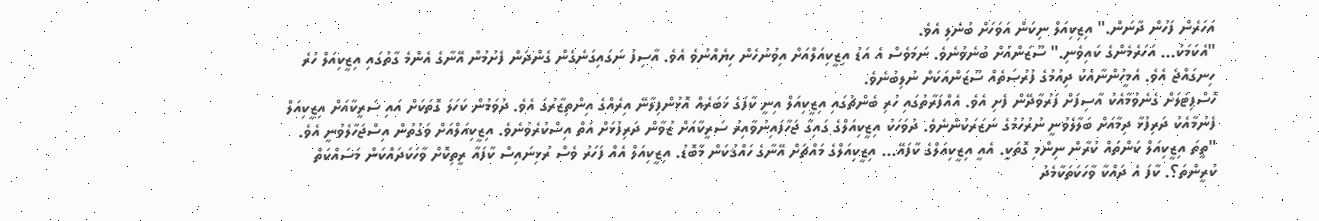އަހަރެން ފަހުން ދާނަން." އިޒިކިއަލް ނިކަން އަވަހަށް ބުނެލި އެވެ.
"އެކަމަކު... އަހަރެމެންގެ ކައިވެނި." ސޫޒަންއަށް ބުނެވުނެވެ. ނަމަވެސް އެ އަޑު އިޒީކިއަލްއަށް އިވުނުހެން ހިޔެއްނުވެ އެވެ. އާސިފު ނަގައިގަނެގެން ގެންދަން ފެށުމުން އޭނާގެ އެންމެ ގާތުގައި އިޒީކިއަލް ހުރެ ހިނގައްޖެ އެވެ. އެމީހުންނާއެކު ދިއުމުގެ ފުރުޞަތެއް ސޫޒަންއަކަށް ނުލިބުނެވެ.
ހޮސްޕިޓަލަށް ގެނެވުމާއެކު އާސިފަށް ފަރުވާދޭން ފެށި އެވެ. އެއްފަރާތުގައި ހުރި ބެންޗުގައި އިޒީކިއަލް އިނީ ކާފަގެ ޚަބަރެއް އޮޅުންފިލާނޭ އިރެއްގެ އިންތިޒާރުގަ އެވެ. ދުވަމުން ކަހަލަ ގޮތަކަށް އައި ސަރީކާއަށް އިޒީކިއަލް ފެނުމާއެކު ދަރިފުޅާ ދިމާއަށް ބަލާލެވުނީ ނުރުހުމުގެ ނަޒަރަކުންނެވެ. ދުވަހަކު އިޒީކިއަލްގެ ގައިގާ ޖަހާފައިނުވާއިރު ސަރީކާއަށް ޒުވާން ދަރިފުޅަށް އަތް އިސްކުރެވުނެވެ. އިޒީކިއަލްއަށް ވަގުތުން އިސްޖަހާލެވުނީ އެވެ.
"ތީތަ އިޒީކިއަލް ކަންތައް ކުރާން ނިންމި ގޮތަކީ. އެއީ އިޒީކިއަލްގެ ކާފައޭ... އިޒީކިއަލްގެ މައްޗަށް އޭނާގެ ހައްޤުކަން މާބޮޑު. އިޒީކިއަލް އެއް ފަހަރު ވެސް ރުޅިނައިސް ކާފައާ ރީތިކޮށް ވާހަކަދައްކަން މަސައްކަތް ކުރީންތަ؟. ކާފަ އެ ދައްކާ ވާހަކަތަކާމެދު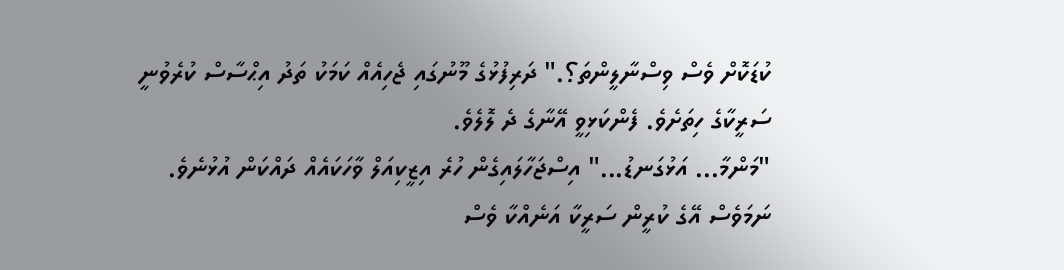ކުޑަކޮށް ވެސް ވިސްނާލީންތަ؟." ދަރިފުޅުގެ މޫނުގައި ޖެހިއެއް ކަމަކު ތަދު އިޙްސާސް ކުރެވުނީ ސަރީކާގެ ހިތަށެވެ. ފެންކަޅިވީ އޭނާގެ ދެ ލޮލެވެ.
"މަންމާ... އަޅުގަނޑު..." އިސްޖަހާލައިގެން ހުރެ އިޒީކިއަލް ވާހަކައެއް ދައްކަން އުޅުނެވެ. ނަމަވެސް އޭގެ ކުރީން ސަރީކާ އަނެއްކާ ވެސް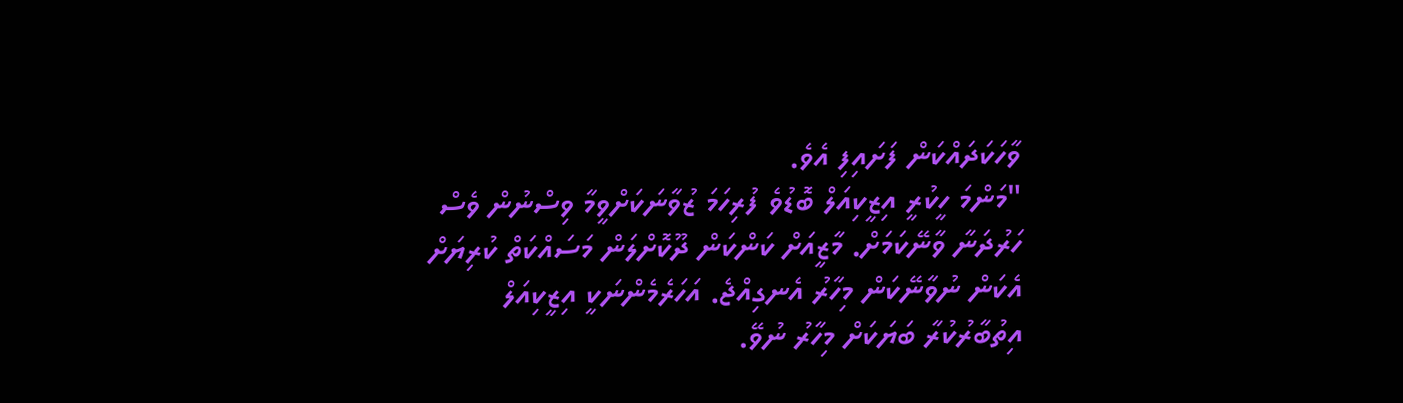ވާހަކަދައްކަން ފަށައިފި އެވެ.
"މަންމަ ހީކުރީ އިޒީކިއަލް ބޮޑުވެ ފުރިހަމަ ޒުވާނަކަށްވީމާ ވިސްނުން ވެސް ހަރުދަނާ ވާނޭކަމަށް. މާޒީއަށް ކަންކަން ދޫކޮށްލަން މަސައްކަތް ކުރިޔަށް އެކަން ނުވާނޭކަން މިހާރު އެނގިއްޖެ. އަހަރެމެންނަކީ އިޒީކިއަލް އިތުބާރުކުރާ ބަޔަކަށް މިހާރު ނުވޭ.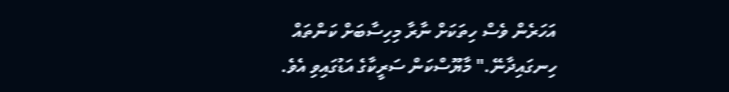އަހަރެން ވެސް ހިތަކަށް ނާރާ މިހިސާބަށް ކަންތައް ހިނގައިދާނޭ." މާޔޫސްކަން ސަރީކާގެ އަޑުގައިވި އެވެ.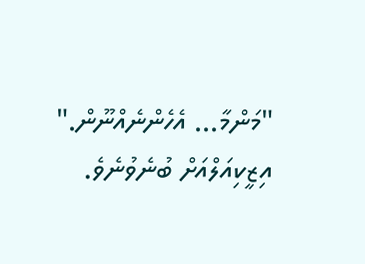"މަންމާ... އެހެންނެއްނޫން." އިޒީކިއަލްއަށް ބުނެވުނެވެ.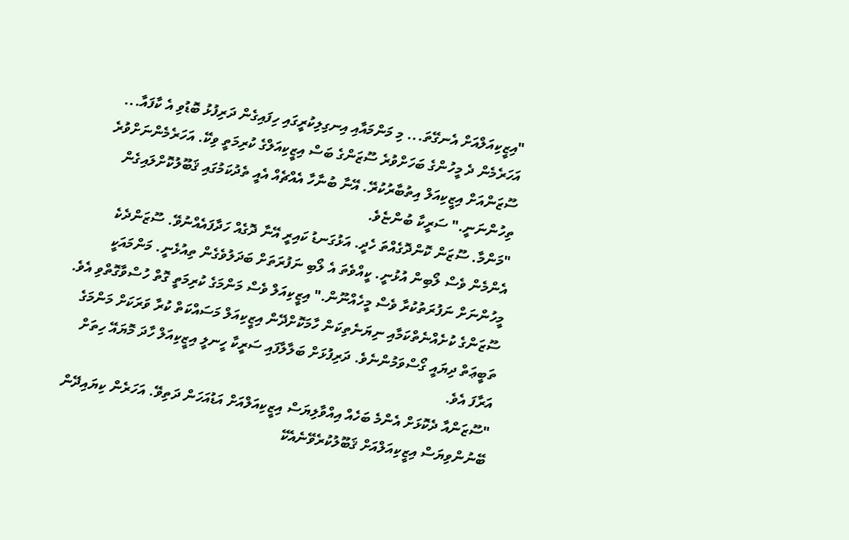"އިޒީކިއަލްއަށް އެނގޭތަ... މި މަންމައާއި އިނގިލިކުރީގައި ހިފައިގެން ދަރިފުޅު ބޮޑުވި އެ ކާފައާ... އަހަރެމެން ދެ މީހުންގެ ބަހަށްވުރެ ސޫޒަންގެ ބަސް އިޒީކިއަލްގެ ކުރިމަތީ ވިކޭ. އަހަރެމެންނަށްވުރެ ސޫޒަންއަށް އިޒީކިއަލް އިތުބާރުކުރޭ. އޭނާ ބުނާހާ އެއްޗެއް އެއީ ތެދުކަމުގައި ޤަބޫލުކޮށްލައިގެން ތިހުންނަނީ." ސަރީކާ ބުންޏެވެ.
"މަންމާ. ސޫޒަން ކޮންދޮގެއްތަ ހެދީ. އަޅުގަނޑު ކައިރީ އޭނާ ދޮގެއް ހަދާފައެއްނުވޭ. ސޫޒަންދެކެ އެންމެން ވެސް ލޯބިން އުޅުނީ. ކީއްވެތަ އެ ލޯބި ނަފުރަތަށް ބަދަލުވެގެން ތިއުޅެނީ. މަންމައަކީ މީހުންނަށް ނަފުރަތުކުރާ ވެސް މީހެއްނޫން." އިޒީކިއަލް ވެސް މަންމަގެ ކުރިމަތީ ގޮތް ހުސްވާގޮތްވި އެވެ. ސޫޒަންގެ ކުށެއްނެތްކަމާއި ނިޔަނެތިކަން ހާމަކޮށްދޭން އިޒީކިއަލް މަސައްކަތް ކުރާ ވަރަކަށް މަންމަގެ ތަބީޢަތް ދިޔައީ ގޯސްވަމުންނެވެ. ދަރިފުޅަށް ބަލާލާފައި ސަރީކާ ހީނލީ އިޒީކިއަލް ހާދަ މޮޔައޭ ހިތަށް އަރާފަ އެވެ.
"ސޫޒަންއާ ދެކޮޅަށް އެންމެ ބަހެއް އިއްވާލިޔަސް އިޒީކިއަލްއަށް އަޑުއަހަން ދަތިވޭ. އަހަރެން ކިޔައިދޭން ބޭނުންވިޔަސް އިޒީކިއަލްއަށް ޤަބޫލުކުރެވޭނެއެކޭ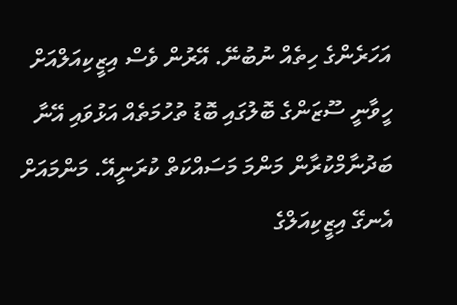އަހަރެންގެ ހިތެއް ނުބުނޭ. އޭރުން ވެސް އިޒީކިއަލްއަށް ހީވާނީ ސޫޒަންގެ ބޮލުގައި ބޮޑު ތުހުމަތެއް އަޅުވައި އޭނާ ބަދުނާމްކުރާން މަންމަ މަސައްކަތް ކުރަނީއޭ. މަންމައަށް އެނގޭ އިޒީކިއަލްގެ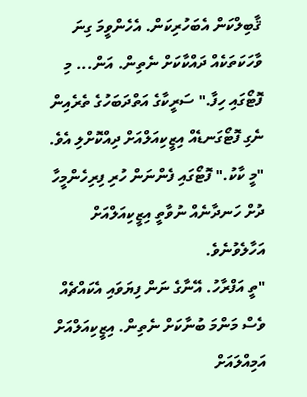ޤާބިލްކަން އެބަހުރިކަން. އެހެންވީމަ ގިނަ ވާހަކަތަކެއް ދައްކާކަށް ނެތިން. އަން... މި ފޮޓޯގައި ހިފާ." ސަރީކާގެ އަތްދަބަހުގެ ތެރެއިން ނެގި ފޮޓޯގަނޑެއް އިޒީކިއަލްއަށް ދިއްކޮށްލި އެވެ.
"މީ ކާކު." ފޮޓޯގައި ފެންނަން ހުރި ފިރިހެންމީހާ ދުށް ހަނދާނެއް ނުވާތީ އިޒީކިއަލްއަށް އަހާލެވުނެވެ.
"ތީ އަފްރާހު. އޭނާގެ ނަން ފިޔަވައި އެކައްޗެއް ވެސް މަންމަ ބުނާކަށް ނެތިން. އިޒީކިއަލްއަށް އަމިއްލައަށް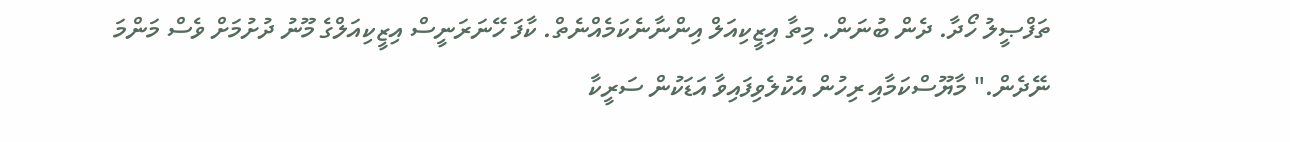ތަފްޞީލު ހޯދާ. ދެން ބުނަން. މިތާ އިޒީކިއަލް އިންނާނެކަމެއްނެތް. ކާފަ ހޭނަރަނީސް އިޒީކިއަލްގެ މޫނު ދުށުމަށް ވެސް މަންމަ ނޭދެން." މާޔޫސްކަމާއި ރިހުން އެކުލެވިފައިވާ އަޑަކުން ސަރީކާ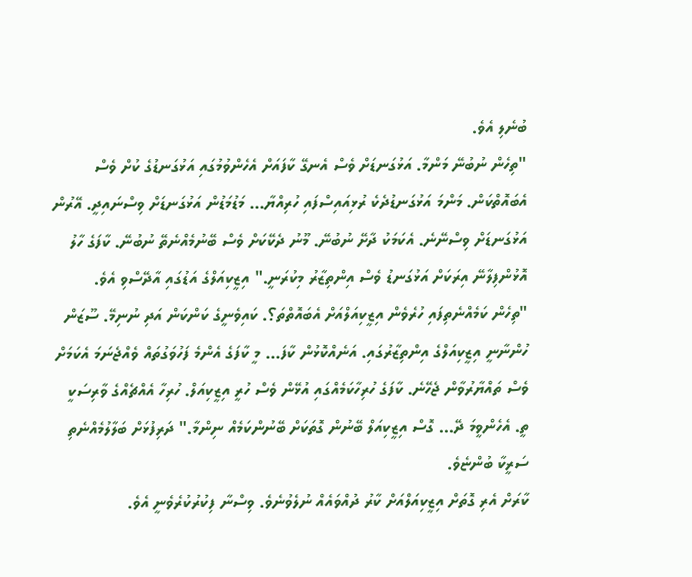ބުނެލި އެވެ.
"ތިހެން ނުބުނޭ މަންމާ. އަޅުގަނޑަށް ވެސް އެނގޭ ކާފައަށް އެހެންވުމުގައި އަޅުގަނޑުގެ ކުށް ވެސް އެބައޮތްކަން. މަންމަ އަޅުގަނޑުދެކެ ރުޅިއައިސްފައި ހުރިއްޔާ... މަޑުމަޑުން އަޅުގަނޑަށް ވިސްނައިދީ. އޭރުން އަޅުގަނޑަށް ވިސްނޭނެ. އެކަމަކު ދާށޭ ނުބުނޭ. މޫނު ދެކޭކަށް ވެސް ބޭނުމެއްނެތޭ ނުބުނޭ. ކާފަގެ ހާލު އޮޅުންފިލާނޭ އިރަކަށް އަޅުގަނޑު ވެސް އިންތިޒާރު މިކުރަނީ." އިޒީކިއަލްގެ އަޑުގައި އާދޭސްވި އެވެ.
"ތިހެން ކަމެއްނެތިފައި ހުރެވެން އިޒީކިއަލްއަށް އެބައޮތްތަ؟. ކައިވެނީގެ ކަންކަން އަދި ނުނިމޭ. ސޫޒަން ހުންނާނީ އިޒީކިއަލްގެ އިންތިޒާރުގައި. އަނެއްކޮޅުން ކާފަ... މީ ކާފަގެ އެންމެ ފަހުވަގުތައް ވެއްޖެނަމަ އެކަމަށް ވެސް ތައްޔާރުވާން ޖެހޭނެ. ކާފަގެ ހުރިހާކަމެއްގައި އުޅޭން ވެސް ހުރީ އިޒީކިއަލް. ހުރިހާ އެއްޗެއްގެ ވާރިސަކީ ތީ. އެހެންވީމަ ދޭ... ގޮސް އިޒީކިއަލް ބޭނުން ގޮތަކަށް ބޭނުންކަމެއް ނިންމާ." ދަރިފުޅަށް ބަލާލުމެއްނެތި ސަރީކާ ބުންޏެވެ.
ކާރަށް އެރި ގޮތަށް އިޒީކިއަލްއަށް ކާރު ދުއްވައެއް ނުލެވުނެވެ. ވިސްނާ ފިކުރުކުރެވެނީ އެވެ.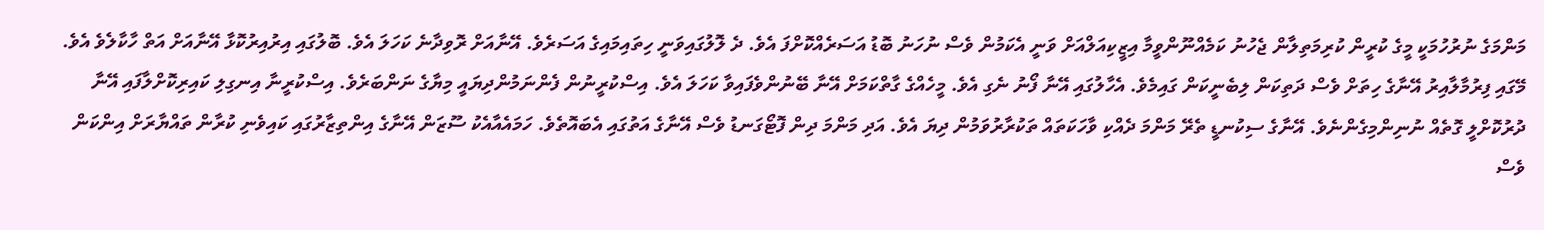މަންމަގެ ނުރުހުމަކީ މީގެ ކުރީން ކުރިމަތިލާން ޖެހުނު ކަމެއްނޫންވީމާ އިޒީކިއަލްއަށް ވަނީ އެކަމުން ވެސް ނުހަނު ބޮޑު އަސަރެއްކޮށްފަ އެވެ. ދެ ލޮލުގައިވަނީ ހިތައިމައިގެ އަސަރެވެ. އޭނާއަށް ރޮވިދާނެ ކަހަލަ އެވެ. ބޮލުގައި އިރުއިރުކޮޅާ އޭނާއަށް އަތް ހާކާލެވެ އެވެ. މޭގައި ފިރުމާލާއިރު އޭނާގެ ހިތަށް ވެސް ދަތިކަން ލިބެނީކަން ގައިމެވެ. އެހާލުގައި އޭނާ ފޯނު ނެގި އެވެ. މީހެއްގެ ގާތްކަމަށް އޭނާ ބޭނުންވެފައިވާ ކަހަލަ އެވެ. އިސްކުރީނުން ފެންނަމުންދިޔައީ މިޔާގެ ނަންބަރެވެ. އިސްކުރީނާ އިނގިލި ކައިރިކޮށްލާފައި އޭނާ ދުރުކޮށްލީ ގޮތެއް ނުނިންމިގެންނެވެ. އޭނާގެ ސިކުނޑީ ތެރޭ މަންމަ ދެއްކި ވާހަކަތައް ތަކުރާރުވަމުން ދިޔަ އެވެ. އަދި މަންމަ ދިން ފޮޓޯގަނޑު ވެސް އޭނާގެ އަތުގައި އެބައޮތެވެ. ހަމައެއާއެކު ސޫޒަން އޭނާގެ އިންތިޒާރުގައި ކައިވެނި ކުރާން ތައްޔާރަށް އިންކަން ވެސް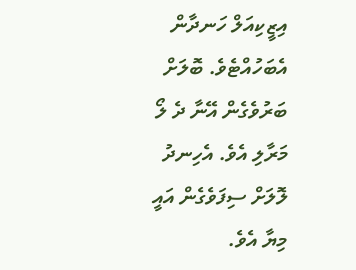އިޒީކިއަލް ހަނދާން އެބަހުއްޓެވެ. ބޮލަށް ބަރުވެގެން އޭނާ ދެ ލޯ މަރާލި އެވެ. އެހިނދު ލޮލަށް ސިފަވެގެން އައީ މިޔާ އެވެ.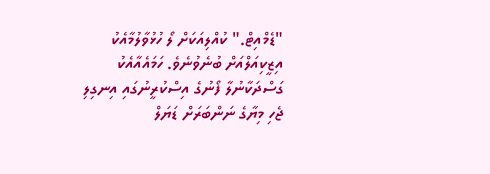"ޑެމްއިޓް." ކުއްލިއަކަށް ލޯ ހުޅުވާލުމާއެކު އިޒީކިއަލްއަށް ބުނެވުނެވެ. ހަމައެއާއެކު ގަސްދަކާނުލާ ފޯނުގެ އިސްކުރީނުގައި އިނގިލި ޖެހި މިޔާގެ ނަންބަރަށް ޑަޔަލް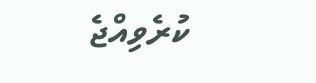ކުރެވިއްޖެ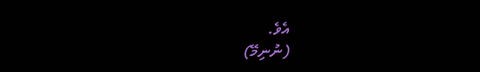އެވެ.
(ނުނިމޭ)